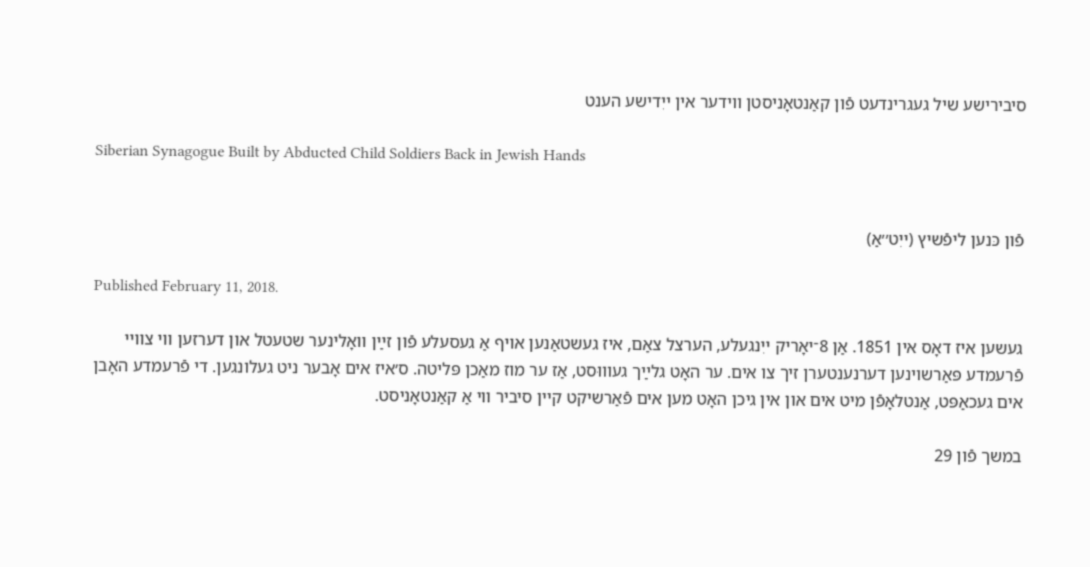סיבירישע שיל געגרינדעט פֿון קאַנטאָניסטן ווידער אין ייִדישע הענט

Siberian Synagogue Built by Abducted Child Soldiers Back in Jewish Hands


פֿון כּנען ליפֿשיץ (ייִט׳׳אַ)

Published February 11, 2018.

געשען איז דאָס אין 1851. אַן 8־יאָריק ייִנגעלע, הערצל צאַם, איז געשטאַנען אויף אַ געסעלע פֿון זײַן וואָלינער שטעטל און דערזען ווי צוויי פֿרעמדע פּאַרשוינען דערנענטערן זיך צו אים. ער האָט גלײַך געוווּסט, אַז ער מוז מאַכן פּליטה. ס׳איז אים אָבער ניט געלונגען. די פֿרעמדע האָבן אים געכאַפּט, אַנטלאָפֿן מיט אים און אין גיכן האָט מען אים פֿאַרשיקט קיין סיביר ווי אַ קאַנטאָניסט.

במשך פֿון 29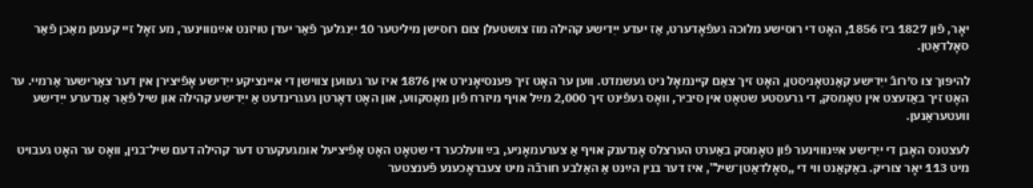יאָר, פֿון 1827 ביז 1856, האָט די רוסישע מלוכה געפֿאָדערט, אַז יעדע ייִדישע קהילה מוז צושטעלן צום רוסישן מיליטער 10 ייִנגלעך פֿאַר יעדן טויזנט אײַנוווינער, מע זאָל זיי קענען מאַכן פֿאַר סאָלדאַטן.

להיפּוך צו ס׳רובֿ ייִדישע קאַנטאָניסטן, האָט זיך צאַם קיינמאָל ניט געשמדט. ווען ער האָט זיך פּענסיאָנירט אין 1876 איז ער געווען צווישן די איינציקע ייִדישע אָפֿיצירן אין דער צאַרישער אַרמיי. ער האָט זיך באַזעצט אין טאָמסק, די גרעסטע שטאָט אין סיביר, וואָס געפֿינט זיך 2,000 מײַל אויף מיזרח פֿון מאָסקווע, און האָט דאָרטן געגרינדעט אַ ייִדישע קהילה און שיל פֿאַר אַנדערע ייִדישע וועטעראַנען.

לעצטנס האָבן די ייִדישע אײַנוווינער פֿון טאָמסק באַערט הערצלס אָנדענק אויף אַ צערעמאָניע, בײַ וועלכער די שטאָט האָט אָפֿיציעל אומגעקערט דער קהילה דעם שיל־בנין, וואָס ער האָט געבויט מיט 113 יאָר צוריק. באַקאַנט ווי די „סאָלדאַטן־שיל‟, איז דער בנין הײַנט אַ האַלבע חורבֿה מיט צעבראָכענע פֿענצטער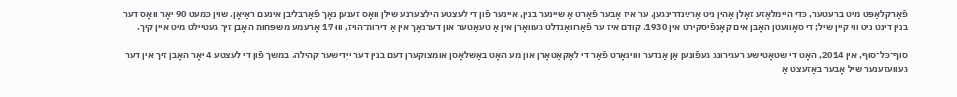פֿאַרקלאַפּט מיט ברעטער, כּדי היימלאָזע זאָלן אַהין ניט אַרײַנדרינגען. ער איז אָבער פֿאָרט אַ שיינער בנין, איינער פֿון די לעצטע הילצערנע שילן וואָס זענען נאָך פֿאַרבליבן אינעם ראַיאָן. שוין כּמעט 90 יאָר וואָס דער בנין דינט ניט ווי קיין שיל; די סאָוועטן האָבן אים קאָנפֿיסקירט אין 1930. קודם איז ער פֿאַרוואַנדלט געוואָרן אין אַ טעאַטער און דערנאָך אין אַ דירות־הויז, וווּ 17 אָרעמע משפּחות האָבן זיך געטיילט מיט איין קיך.

סוף־כּל־סוף, אין 2014, האָט די שטאָטישע רעגירונג געפֿונען אַן אַנדער וווינאָרט פֿאַר די לאָקאַטאָרן און מע האָט באַשלאָסן אומצוקערן דעם בנין דער ייִדישער קהילה. במשך פֿון די לעצטע 4 יאָר האָבן זיך אין דער געוועזענער שיל אָבער באַזעצט אַ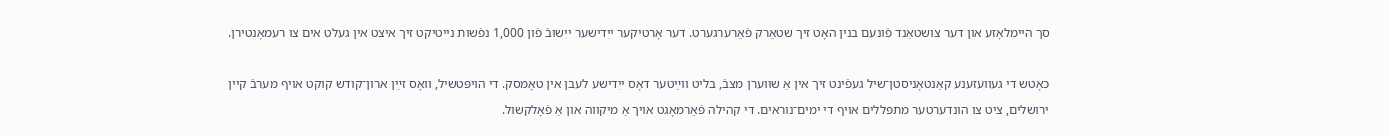סך היימלאָזע און דער צושטאַנד פֿונעם בנין האָט זיך שטאַרק פֿאַרערגערט. דער אָרטיקער ייִדישער ייִשובֿ פֿון 1,000 נפֿשות נייטיקט זיך איצט אין געלט אים צו רעמאָנטירן.

כאָטש די געוועזענע קאַנטאָניסטן־שיל געפֿינט זיך אין אַ שווערן מצבֿ, בליט ווײַטער דאָס ייִדישע לעבן אין טאָמסק. די הויפּטשיל, וואָס זײַן ארון־קודש קוקט אויף מערבֿ קיין ירושלים, ציט צו הונדערטער מתפּללים אויף די ימים־נוראים. די קהילה פֿאַרמאָגט אויך אַ מיקווה און אַ פֿאָלקשול.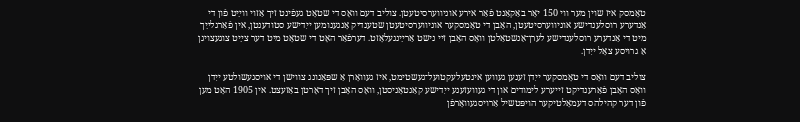טאָמסק איז שוין מער ווי 150 יאָר באַקאַנט פֿאַר אירע אוניווערסיטעטן. צוליב דעם וואָס די שטאָט געפֿינט זיך אַזוי ווײַט פֿון די אַנדערע רוסלענדישע אוניווערסיטעטן, האָבן די טאָמסקער אוניווערסיטעטן שטענדיק אָנגענומען ייִדישע סטודענטן, אין פֿאַרגלײַך מיט די אַנדערע רוסלענדישע לערן־אַנשטאַלטן וואָס האָבן זיי נישט אַרײַנגעלאָזט. דערפֿאַר האָט די שטאָט מיט דער צײַט צוגעצויגן אַ גרויסע צאָל ייִדן.

צוליב דעם וואָס די טאָמסקער ייִדן זענען געווען אינטעלעקטועל־געשטימט, איז געוואָרן אַ שפּאַנונג צווישן די אויסגעשולטע ייִדן וואָס האָבן פֿאַרענדיקט זייערע לימודים און די געוועזענע ייִדישע קאַנטאָניסטן, וואָס האָבן זיך דאָרטן באַזעצט. אין 1905 האָט מען פֿון דער קהילהס דעמאָלטיקער הויפּטשיל אַרויסגעוואָרפֿן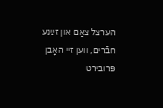הערצל צאַם און זײַנע חבֿרים, ווען זיי האָבן פּרובירט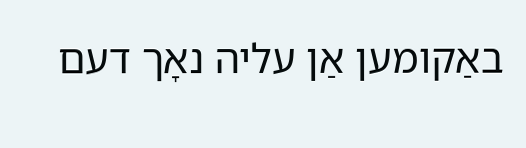באַקומען אַן עליה נאָך דעם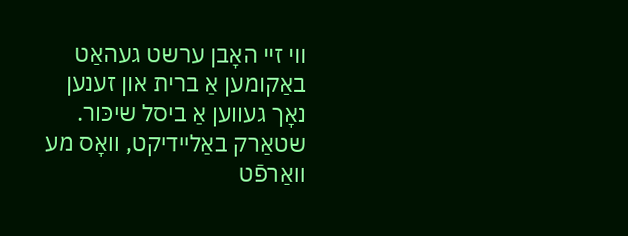ווי זיי האָבן ערשט געהאַט באַקומען אַ ברית און זענען נאָך געווען אַ ביסל שיכּור. שטאַרק באַליידיקט, וואָס מע וואַרפֿט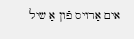אים אַרויס פֿון אַ שיל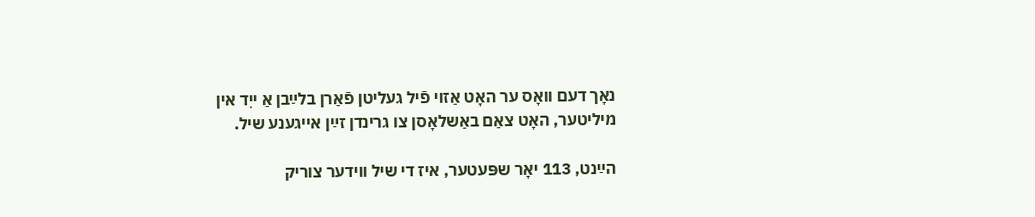נאָך דעם וואָס ער האָט אַזוי פֿיל געליטן פֿאַרן בלײַבן אַ ייִד אין מיליטער, האָט צאַם באַשלאָסן צו גרינדן זײַן אייגענע שיל.

הײַנט, 113 יאָר שפּעטער, איז די שיל ווידער צוריק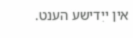אין ייִדישע הענט.